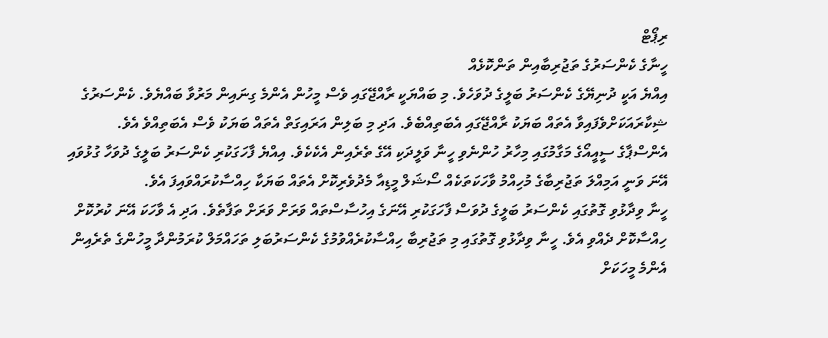ރިޕޯޓް
ހީނާގެ ކެންސަރުގެ ތަޖުރިބާއިން ތަންކޮޅެއް
އިއްޔެ އަކީ ދުނިޔޭގެ ކެންސަރު ބަލީގެ ދުވަހެވެ. މި ބައްޔަކީ ރާއްޖޭގައި ވެސް މީހުން އެންމެ ގިނައިން މަރުވާ ބައްޔެވެ. ކެންސަރުގެ ޝިކާރައަކަށްވެފައިވާ އެތައް ބަޔަކު ރާއްޖޭގައި އެބަތިއްބެވެ. އަދި މި ބަލިން އަރައިގަތް އެތައް ބަޔަކު ވެސް އެބަތިއްވެ އެވެ.
އެންސްޕާގެ ސީއީއޯގެ މަގާމުގައި މިހާރު ހުންނެވި ހީނާ ވަލީދަކި އޭގެ ތެރެއިން އެކެކެވެ. އިއްޔެ ފާހަގަކުރި ކެންސަރު ބަލީގެ ދުވަހާ ގުޅުވައި އޭނަ ވަނީ އަމިއްލަ ތަޖުރިބާގެ މުހިއްމު ވާހަކަތަކެއް ސޯޝަލް މީޑިއާ މެދުވެރިކޮށް އެތައް ބަޔަކާ ހިއްސާކުރައްވައިފަ އެވެ.
ހީނާ ވިދާޅުވި ގޮތުގައި ކެންސަރު ބަލީގެ ދުވަސް ފާހަގަކުރި އޭނަގެ އިހުސާސްތައް ވަރަށް ވަރަށް ތަފާތެވެ. އަދި އެ ވާހަކަ އޭނަ ކުރުކޮށް ހިއްސާކޮށް ދެއްވި އެވެ. ހީނާ ވިދާޅުވި ގޮތުގައި މި ތަޖުރިބާ ހިއްސާކުރެއްވުމުގެ ކެންސަރުބަލި ތަހައްމަލް ކުރަމުންދާ މީހުންގެ ތެރެއިން އެންމެ މީހަކަށް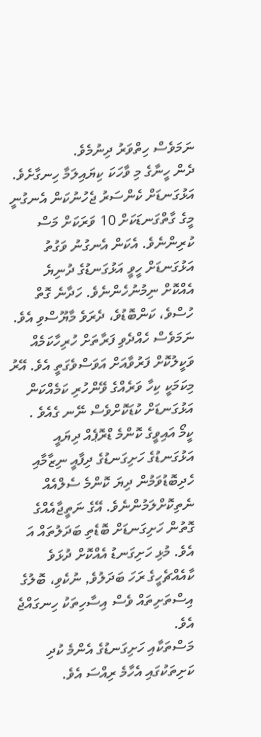ނަމަވެސް ހިތްވަރު ދިނުމެވެ.
ދެން ހީނާގެ މި ވާހަކަ ކިޔައިލަމާ ހިނގާށެވެ.
އަޅުގަނޑަށް ކެންސަރު ޖެހުނުކަން އެނގުނީ މީގެ ގާތްގަނޑަކަށް 10 ވަރަކަށް މަސް ކުރިންނެވެ. އެކަން އެނގުނު ވަގުތު އަޅުގަނޑަށް ހީވީ އަޅުގަނޑުގެ ދުނިޔެ އެއްކޮށް ނިމުނުހެންނެވެ. ހަދާނެ ގޮތް ހުސްވެ، ކަންބޮޑުވެ، ދެރަވެ މާޔޫސްވި އެވެ. ނަމަވެސް ހެއްދެވި ފަރާތަށް ހުރިހާކަމެއް ވަކީލުކޮށް ފަރުވާއަށް އަވަސްވެގަތީ އެވެ. އޭރު މިކަމަކީ ކިހާ ވަރެއްގެ ވޭންހުރި ކަމެއްކަން އަޅުގަނޑަށް ކުޑަކޮށްވެސް ނޭނ ގެއެވެ .
ކީމޯ އައިވީގެ ކޮންމެ ޑްރޮޕެއް ދިޔައީ އަޅުގަނޑުގެ ހަށިގަނޑުގެ ދިފާއީ ނިޒާމާއި ހެދިބޮޑުވަމުން ދިޔަ ކޮންމެ ސެލްއެއް ނެތިކޮށްލަމުންނެވެ. އޭގެ ނަތީޖާއެއްގެ ގޮތުން ހަށިގަނޑަށް ބޮޑެތި ބަދަލުތައް އަ އެވެ. މުޅި ހަށިގަނޑު އެއްކޮށް ދުޅަވެ ކާއެއްޗެހީގެ ރަހަ ބަދަލުވެ, ނުކެވި، ބޮލުގެ އިސްތަށިތައް ވެސް އިސާހިތަކު ހިނގައްޖެ އެވެ.
މަސްތަކާއި ހަށިގަނޑުގެ އެންމެ ކުދި ކަށިތަކުގައި އެހާމެ ރިއްސަ އެވެ.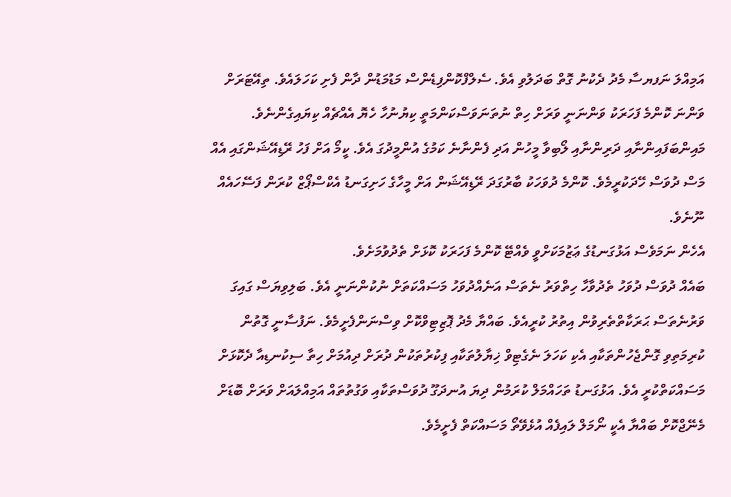އަމިއްލަ ނަފޔސާ މެދު ދެކުނު ގޮތް ބަދަލުވި އެވެ. ސެލްފްކޮންފިޑެންސް މަޑުމަޑުން ދާން ފެށި ކަހަލައެވެ. ތިއޭޓަރަށް ވަންނަ ކޮންމެ ފަހަރަކު ވަންނަނީ ވަރަށް ހިތް ނުތަނަވަސްކަންމަތީ ކިޔުނުހާ ހެޔޮ އެއްޗެއް ކިޔައިގެންނެވެ.
މައިންބަފައިންނާއި ދަރިންނާއި ލޯބިވާ މީހުން އަދި ފެންނާނެ ކަމުގެ އުންމީދުގަ އެވެ. ކީމޯ އަށް ފަހު ރޭޑިއޭޝަންގައި އެއް މަސް ދުވަސް ހޭދަކުރީމެވެ. ކޮންމެ ދުވަހަކު ބާރުގަދަ ރޭޑިއޭޝަން އަށް މީހާގެ ހަށިގަނޑު އެކްސްޕޯޒް ކުރަން ފަސޭހައެއް ނޫނެވެ.
އެހެން ނަމަވެސް އަޅުގަނޑުގެ ޢަޒުމަކަށްވީ ވެއްޓޭ ކޮންމެ ފަހަރަކު ކޮޅަށް ތެދުވުމަށެވެ.
ބައެއް ދުވަސް ދުވަހު ތެދުވާހާ ހިތްވަރު ނެތަސް އަނެއްދުވަހު މަސައްކަތަށް ނުކުންނަނީ އެވެ. ބަލިވިޔަސް ގައިގަ ވަރުނެތަސް ޙަރަކާތްތެރިވުން އިތުރު ކުރީއެވެ. ބައްޔާ މެދު ޕޮޒިޓިވްކޮށް ވިސްނަންފެށީމެވެ. ނަފުސާނީ ގޮތުން ކުރިމަތިވި ގޮންޖެހުންތަކާއި އެކި ކަހަލަ ނެގެޓިވް ޚިޔާލުތަކާއި ފިކުރުތަކުން ދުރަށް ދިއުމަށް ހިތާ ސިކުނޑިއާ ދެކޮޅަށް މަސައްކަތްކުރީ އެވެ. އަޅުގަނޑު ތަހައްމަލް ކުރަމުން ދިޔަ އުނދަގޫ ދުވަސްތަކާއި ވަގުތުތައް އަމިއްލައަށް ވަރަށް ބޮޑަށް މެނޭޖްކޮށް ބައްޔާ އެކީ ނޯމަލް ލައިފެއް އުޅެވޭތޯ މަސައްކަތް ފެށީމެވެ.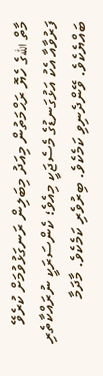މާތް اللهގެ ހެޔޮ ރަޙްމަތުން މިއަދު މިބަލިން ރަނގަޅުވުމަށް ކުރެވޭ ފަރުވާއާ އެކު އަޅުގަނޑުގެ މެސެޖަކީ މިއެވެ؛ ކެންސަރަކީ ނުރައްކާތެރި ބައްޔެކެވެ. ވޭންދެނިވި ކަމެކެވެ. ބިރުވެރި ކަމެކެވެ. މާދަމާ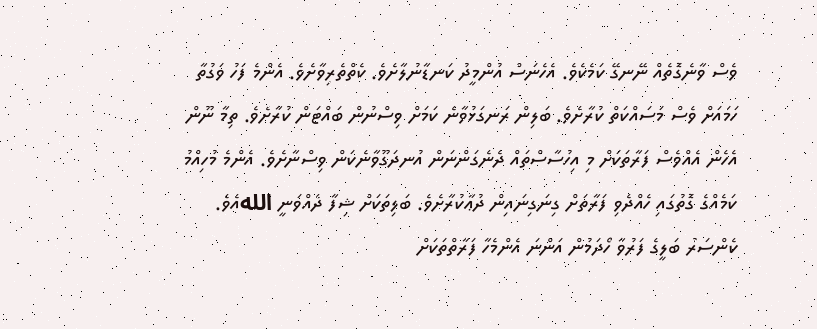ވެސް ވާނެގޮތެއް ނޭނގޭ ކަމެކެވެ. އެހެނަސް އުންމީދު ކަނޑާނުލާށެވެ. ކެތްތެރިވާށެވެ. އެންމެ ފަހު ވަގުތާ ހަމައަށް ވެސް މަސައްކަތް ކުރާށެވެ. ބަލިން ރަނގަޅުވާނެ ކަމަށް ވިސްނުން ބައްޓަން ކުރާށެވެ. ތިމާ ނޫން އެހެން އެއްވެސް ފަރާތަކަށް މި އިހުސާސްތައް ދެނެގަންނަން އުނދަގޫވާނެކަން ވިސްނާށެވެ. އެންމެ މުހިއްމު ކަމެއްގެ ގޮތުގައި ހެއްދެވި ފަރާތަށް ގިނަގިނައިން ދުޢާކުރާށެވެ. ބަލިތަކަށް ޝިފާ ދެއްވަނީ اللهއެވެ.
ކެންސަރު ބަލީގެ ފަރުވާ ހޯދަމުން އަންނަ އެންމެހާ ފަރާތްތަކަށް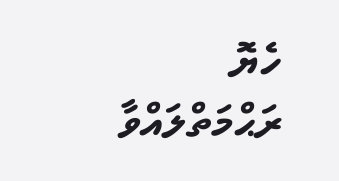ހެޔޮ ރަޙްމަތްލައްވާ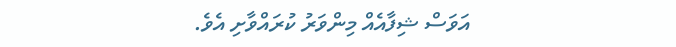އަވަސް ޝިފާއެއް މިންވަރު ކުރައްވާށި އެވެ.